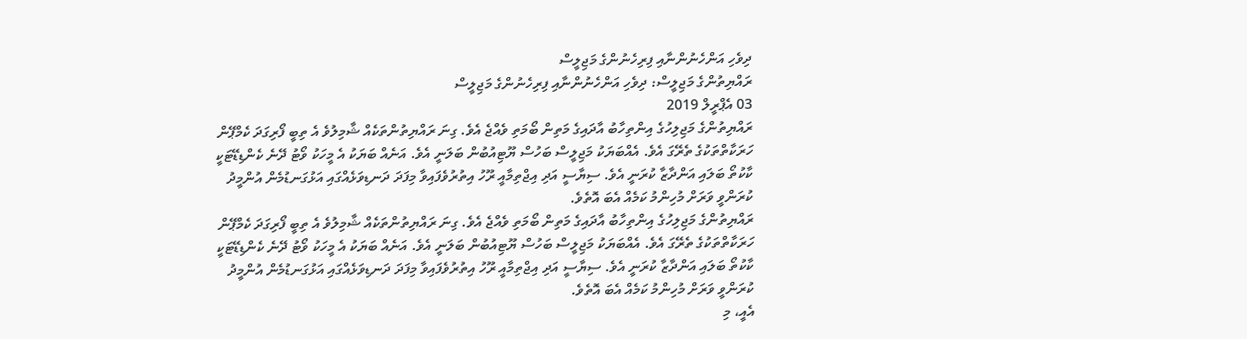ދިވެހި އަންހެނުންނާއި ފިރިހެނުންގެ މަޖިލީސް
ރައްޔިތުންގެ މަޖިލީސް: ދިވެހި އަންހެނުންނާއި ފިރިހެނުންގެ މަޖިލީސް
03 އެޕްރީލް 2019
ރައްޔިތުންގެ މަޖިލިހުގެ އިންތިހާބު އާދައިގެ މަތިން ބޯމަތި ވެއްޖެ އެވެ. ގިނަ ރައްޔިތުންތަކެއް ޝާމިލުވެ އެ ތިބީ ފޯރިގަދަ ކެމްޕޭން ހަރަކާތްތަކުގެ ތެރޭގަ އެވެ. އެއްބަޔަކު މަޖިލީސް ބަހުސް ޔޫޓިއުބުން ބަލަނީ އެވެ. އަނެއް ބަޔަކު އެ މީހަކު ވޯޓު ދޭނެ ކެންޑިޑޭޓަކީ ކާކުތޯ ބަލައި އަންދާޒާ ކުރަނީ އެވެ. ސިޔާސީ އަދި އިޖްތިމާއީ ރޫހު އިތުރުވެފައިވާ މިފަދަ ދަނޑިވަޅެއްގައި އަޅުގަނޑުމެން އުންމީދު ކުރަންވީ ވަރަށް މުހިންމު ކަމެއް އެބަ އޮތެވެ.
ރައްޔިތުންގެ މަޖިލިހުގެ އިންތިހާބު އާދައިގެ މަތިން ބޯމަތި ވެއްޖެ އެވެ. ގިނަ ރައްޔިތުންތަކެއް ޝާމިލުވެ އެ ތިބީ ފޯރިގަދަ ކެމްޕޭން ހަރަކާތްތަކުގެ ތެރޭގަ އެވެ. އެއްބަޔަކު މަޖިލީސް ބަހުސް ޔޫޓިއުބުން ބަލަނީ އެވެ. އަނެއް ބަޔަކު އެ މީހަކު ވޯޓު ދޭނެ ކެންޑިޑޭޓަކީ ކާކުތޯ ބަލައި އަންދާޒާ ކުރަނީ އެވެ. ސިޔާސީ އަދި އިޖްތިމާއީ ރޫހު އިތުރުވެފައިވާ މިފަދަ ދަނޑިވަޅެއްގައި އަޅުގަނޑުމެން އުންމީދު ކުރަންވީ ވަރަށް މުހިންމު ކަމެއް އެބަ އޮތެވެ.
އެއީ، މި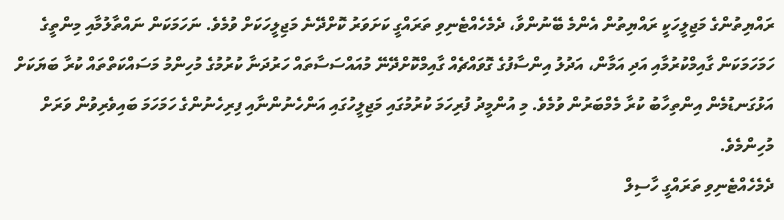ރައްޔިތުންގެ މަޖިލީހަކީ ރައްޔިތުން އެންމެ ބޭނުންވާ، ދެމެހެއްޓެނިވި ތަރައްގީ ކަށަވަރު ކޮށްދޭނެ މަޖިލީހަކަށް ވުމެވެ. ނަހަމަކަން ނައްތާލުމާއި މިންތީގެ ހަމަހަމަކަން ގާއިމްކުރުމާއި އަދި އަމާން، އަދުލު އިންސާފުގެ ގޮވައްޗެއް ގާއިމްކޮށްދޭނޭ މުއައްސަސާތައް ހަރުދަނާ ކުރުމުގެ މުހިންމު މަސައްކަތްތައް ކުރާ ބަޔަކަށް އަޅުގަނޑުމެން އިންތިހާބު ކުރާ މެމްބަރުން ވުމެވެ. މި އުންމީދު ފުރިހަމަ ކުރުމުގައި މަޖިލީހުގައި އަންހެނުންނާއި ފިރިހެނުންގެ ހަމަހަމަ ބައިވެރިވުން ވަރަށް މުހިންމެވެ.
ދެމެހެއްޓެނިވި ތަރައްގީ ހާސިލް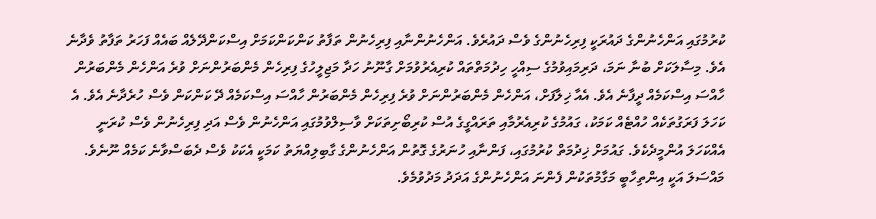ކުރުމުގައި އަންހެނުންގެ ދައުރަކީ ފިރިހެނުންގެ ވެސް ދައުރެވެ. އަންހެނުންނާއި ފިރިހެނުން ތަފާތު ކަންކަންކަމަށް އިސްކަންދޭލެއް ބައެއް ފަހަރު ތަފާތު ވެދާނެ އެވެ. މިސާލަކަށް ބުނާ ނަމަ، ދަރިމައިވުމުގެ ސިއްހީ ހިދުމަތްތައް ކުރިއެރުވުމަށް ގާނޫނު ހަދާ މަޖިލީހުގެ ފިރިހެން މެންބަރުންނަށް ވުރެ އަންހެން މެންބަރުން ހާއްސަ އިސްކަމެއް ދީފާނެ އެވެ. އެއާ ޚިލާފަށް، އަންހެން މެންބަރުންނަށް ވުރެ ފިރިހެން މެންބަރުން ހާއްސަ އިސްކަމެއް ދޭ ކަންކަން ވެސް ހުރެދާނެ އެވެ. އެ ކަހަލަ ފަރަގުތަކެއް ހުއްޓެއް ކަމަކު، ގައުމުގެ ކުރިއެރުމާއި ތަރައްގީގެ އުސް ކުރިބޯށިތަކަށް ވާސިލްވުމުގައި އަންހެނުން ވެސް އަދި ފިރިހެނުން ވެސް ކުރަނީ އެއްކަހަލަ އުންމީދެކެވެ. ގައުމަށް ޚިދުމަތް ކުރުމުގައި، ފަންނާއި ހުނަރުގެ ގޮތުން އަންހެނުންގެ ގާބިލިއްޔަތު ކަމަކީ އެކަކު ވެސް ދެބަސްވާނެ ކަމެއް ނޫނެވެ. މައްސަލަ އަކީ އިންތިހާބީ މަގާމުތަކުން ފެންނަ އަންހެނުންގެ އަދަދު މަދުވުމެވެ.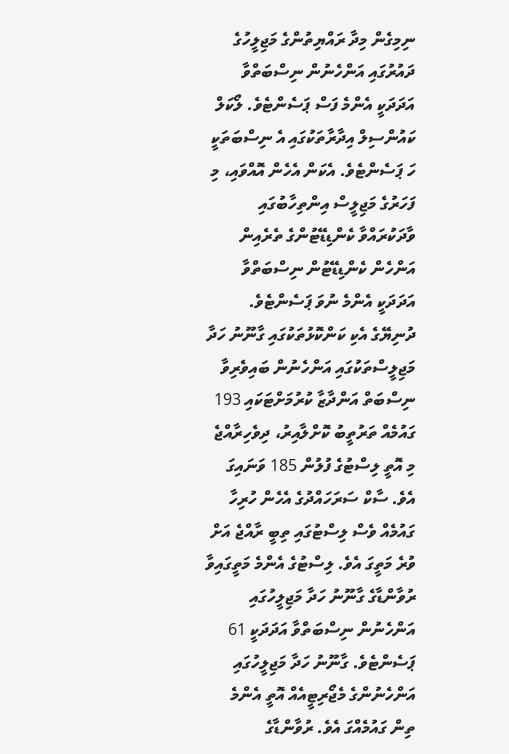ނިމިގެން މިދާ ރައްޔިތުންގެ މަޖިލީހުގެ ދައުރުގައި އަންހެނުން ނިސްބަތްވާ އަދަދަކީ އެންމެ ފަސް ޕަސެންޓެވެ. ލޯކަލް ކައުންސިލް އިދާރާތަކުގައި އެ ނިސްބަތަކީ ހަ ޕަސެންޓެވެ. އެކަން އެހެން އޮއްވައި، މި ފަހަރުގެ މަޖިލީސް އިންތިހާބުގައި ވާދަކުރައްވާ ކެންޑިޑޭޓުންގެ ތެރެއިން އަންހެން ކެންޑިޑޭޓުން ނިސްބަތްވާ އަދަދަކީ އެންމެ ނުވަ ޕަސެންޓެވެ.
ދުނިޔޭގެ އެކި ކަންކޮޅުތަކުގައި ގާނޫނު ހަދާ މަޖިލީސްތަކުގައި އަންހެނުން ބައިވެރިވާ ނިސްބަތް އަންދާޒާ ކުރުމަށްޓަކައި 193 ގައުމެއް ތަރުތީބު ކޮށްލާއިރު، ދިވެހިރާއްޖެ މި އޮތީ ލިސްޓުގެ ފުލުން 185 ވަނައިގަ އެވެ. ސާކް ސަރަހައްދުގެ އެހެން ހުރިހާ ގައުމެއް ވެސް ލިސްޓުގައި ތިބީ ރާއްޖެ އަށް ވުރެ މަތީގަ އެވެ. ލިސްޓުގެ އެންމެ މަތީގައިވާ ރުވާންޑާގެ ގާނޫނު ހަދާ މަޖިލީހުގައި އަންހެނުން ނިސްބަތްވާ އަދަދަކީ 61 ޕަސެންޓެވެ. ގާނޫނު ހަދާ މަޖިލީހުގައި އަންހެނުންގެ މެޖޯރިޓީއެއް އޮތީ އެންމެ ތިން ގައުމެއްގަ އެވެ. ރުވާންޑާގެ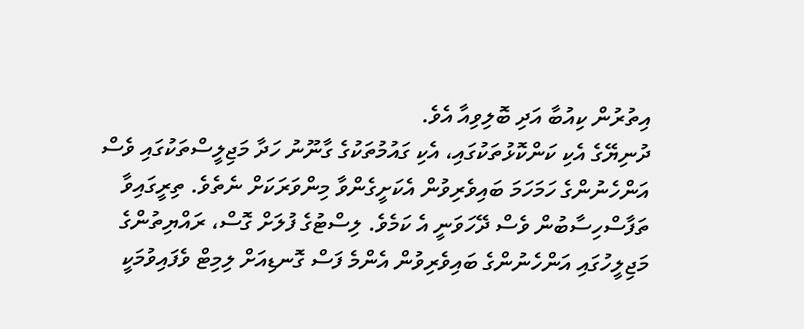އިތުރުން ކިއުބާ އަދި ބޮލިވިއާ އެވެ.
ދުނިޔޭގެ އެކި ކަންކޮޅުތަކުގައި، އެކި ގައުމުތަކުގެ ގާނޫނު ހަދާ މަޖިލީސްތަކުގައި ވެސް އަންހެނުންގެ ހަމަހަމަ ބައިވެރިވުން އެކަށީގެންވާ މިންވަރަކަށް ނެތެވެ. ތިރީގައިވާ ތަފާސްހިސާބުން ވެސް ދޭހަވަނީ އެ ކަމެވެ. ލިސްޓުގެ ފުލަށް ގޮސް، ރައްޔިތުންގެ މަޖިލީހުގައި އަންހެނުންގެ ބައިވެރިވުން އެންމެ ފަސް ގޮނޑިއަށް ލިމިޓް ވެފައިވުމަކީ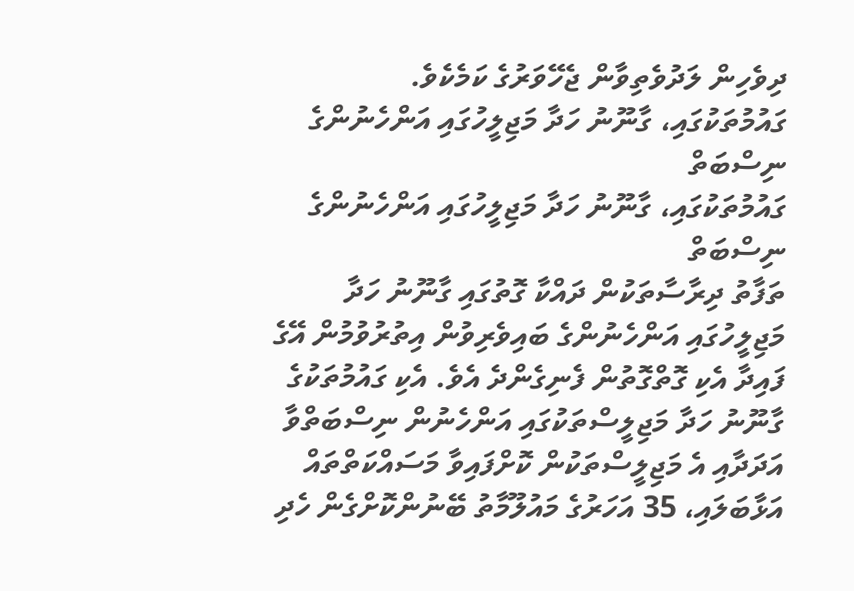ދިވެހިން ލަދުވެތިވާން ޖެހޭވަރުގެ ކަމެކެވެ.
ގައުމުތަކުގައި، ގާނޫނު ހަދާ މަޖިލީހުގައި އަންހެނުންގެ ނިސްބަތް
ގައުމުތަކުގައި، ގާނޫނު ހަދާ މަޖިލީހުގައި އަންހެނުންގެ ނިސްބަތް
ތަފާތު ދިރާސާތަކުން ދައްކާ ގޮތުގައި ގާނޫނު ހަދާ މަޖިލީހުގައި އަންހެނުންގެ ބައިވެރިވުން އިތުރުވުމުން އޭގެ ފައިދާ އެކި ގޮތްގޮތުން ފެނިގެންދެ އެވެ. އެކި ގައުމުތަކުގެ ގާނޫނު ހަދާ މަޖިލީސްތަކުގައި އަންހެނުން ނިސްބަތްވާ އަދަދާއި އެ މަޖިލީސްތަކުން ކޮށްފައިވާ މަސައްކަތްތައް އަޅާބަލައި، 35 އަހަރުގެ މައުލޫމާތު ބޭނުންކޮށްގެން ހެދި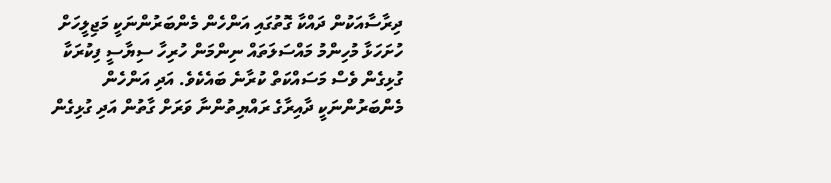ދިރާސާއަކުން ދައްކާ ގޮތުގައި އަންހެން މެންބަރުންނަކީ މަޖިލީހަށް ހުށަހަޅާ މުހިންމު މައްސަލަތައް ނިންމަން ހުރިހާ ސިޔާސީ ފިކުރަކާ ގުޅިގެން ވެސް މަސައްކަތް ކުރާނެ ބައެކެވެ. އަދި އަންހެން މެންބަރުންނަކީ ދާއިރާގެ ރައްޔިތުންނާ ވަރަށް ގާތުން އަދި ގުޅިގެން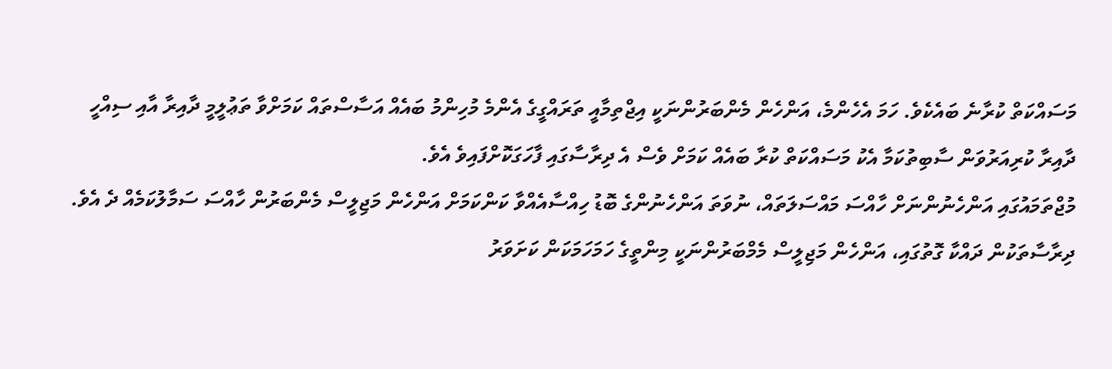މަސައްކަތް ކުރާނެ ބައެކެވެ. ހަމަ އެހެންމެ، އަންހެން މެންބަރުންނަކީ އިޖްތިމާއީ ތަރައްގީގެ އެންމެ މުހިންމު ބައެއް އަސާސްތައް ކަމަށްވާ ތަޢުލީމީ ދާއިރާ އާއި ސިއްހީ ދާއިރާ ކުރިއަރުވަން ސާބިތުކަމާ އެކު މަސައްކަތް ކުރާ ބައެއް ކަމަށް ވެސް އެ ދިރާސާގައި ފާހަގަކޮށްފައިވެ އެވެ.
މުޖްތަމައުގައި އަންހެނުންނަށް ހާއްސަ މައްސަލަތައް، ނުވަތަ އަންހެނުންގެ ބޮޑު ހިއްސާއެއްވާ ކަންކަމަށް އަންހެން މަޖިލީސް މެންބަރުން ހާއްސަ ސަމާލުކަމެއް ދެ އެވެ. ދިރާސާތަކުން ދައްކާ ގޮތުގައި، އަންހެން މަޖިލީސް މެމްބަރުންނަކީ މިންތީގެ ހަމަހަމަކަން ކަށަވަރު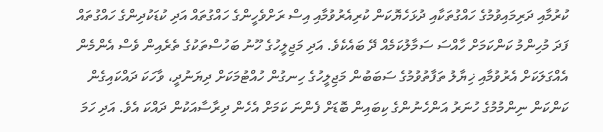ކުރުމާއި ދަރިމައިވުމުގެ ހައްގުތަކާއި ދުޅަހެޔޮކަން ކުރިއެރުވުމާއި އިސް ރަށްވެހީންގެ ހައްގުތައް އަދި ކުޑަކުދިންގެ ހައްގުތައް ފަދަ މުހިންމު ކަންކަމަށް ހާއްސަ ސަމާލުކަމެއް ދޭ ބައެކެވެ. އަދި މަޖިލީހުގެ ހޫނު ބަހުސްތަކުގެ ތެރެއިން ވެސް އެންމެން އެއްގަލަކަށް އެރުވުމާއި ޚިޔާލު ތަފާތުވުމުގެ ސަބަބުން މަޖިލީހުގެ ހިނގުން ހުއްޓުމަކަށް ދިޔަނުދީ، ވާހަކަ ދައްކައިގެން ކަންކަން ނިންމުމުގެ ހުނަރު އަންހެނުންގެ ކިބައިން ބޮޑަށް ފެންނަ ކަމަށް އެހެން ދިރާސާއަކުން ދައްކަ އެވެ. އަދި ހަމަ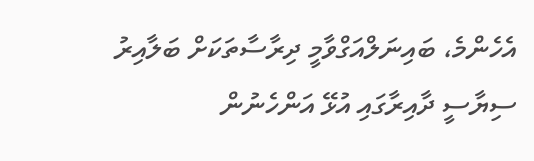އެހެންމެ، ބައިނަލްއަގްވާމީ ދިރާސާތަކަށް ބަލާއިރު ސިޔާސީ ދާއިރާގައި އުޅޭ އަންހެނުން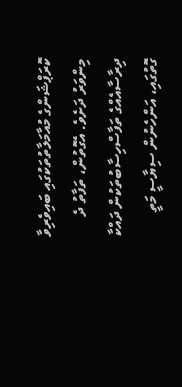ކޮރަޕްޝަންގެ މުއާމަލާތުތަކުގައި ބައިވެރިވާ މިންވަރު ދަށެވެ. އެގޮތުން، ތަފާތު ދެ ދިރާސާއެއްގެ ތަފާސްހިސާބުތަކުން ދައްކާ ގޮތުގައި، އަންހެނުން ސިޔާސީ މަތީ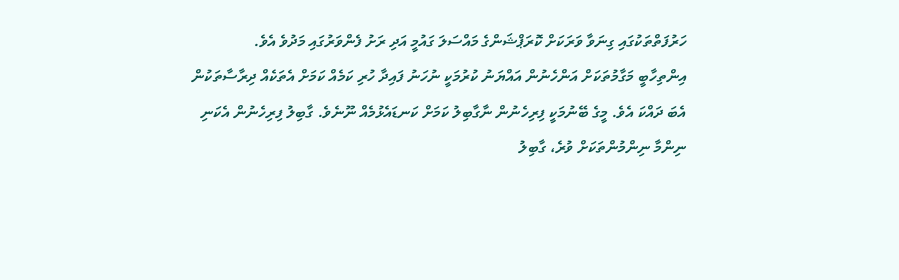ހަރުފަތްތަކުގައި ގިނަވާ ވަރަކަށް ކޮރަޕްޝަންގެ މައްސަލަ ގައުމީ އަދި ރަށު ފެންވަރުގައި މަދުވެ އެވެ.
އިންތިހާބީ މަގާމުތަކަށް އަންހެނުން އައްޔަނު ކުރުމަކީ ނުހަނު ފައިދާ ހުރި ކަމެއް ކަމަށް އެތަކެއް ދިރާސާތަކުން އެބަ ދައްކަ އެވެ. މީގެ ބޭނުމަކީ ފިރިހެނުން ނާގާބިލު ކަމަށް ކަނޑައެޅުމެއް ނޫނެވެ. ގާބިލު ފިރިހެނުން އެކަނި ނިންމާ ނިންމުންތަކަށް ވުރެ، ގާބިލު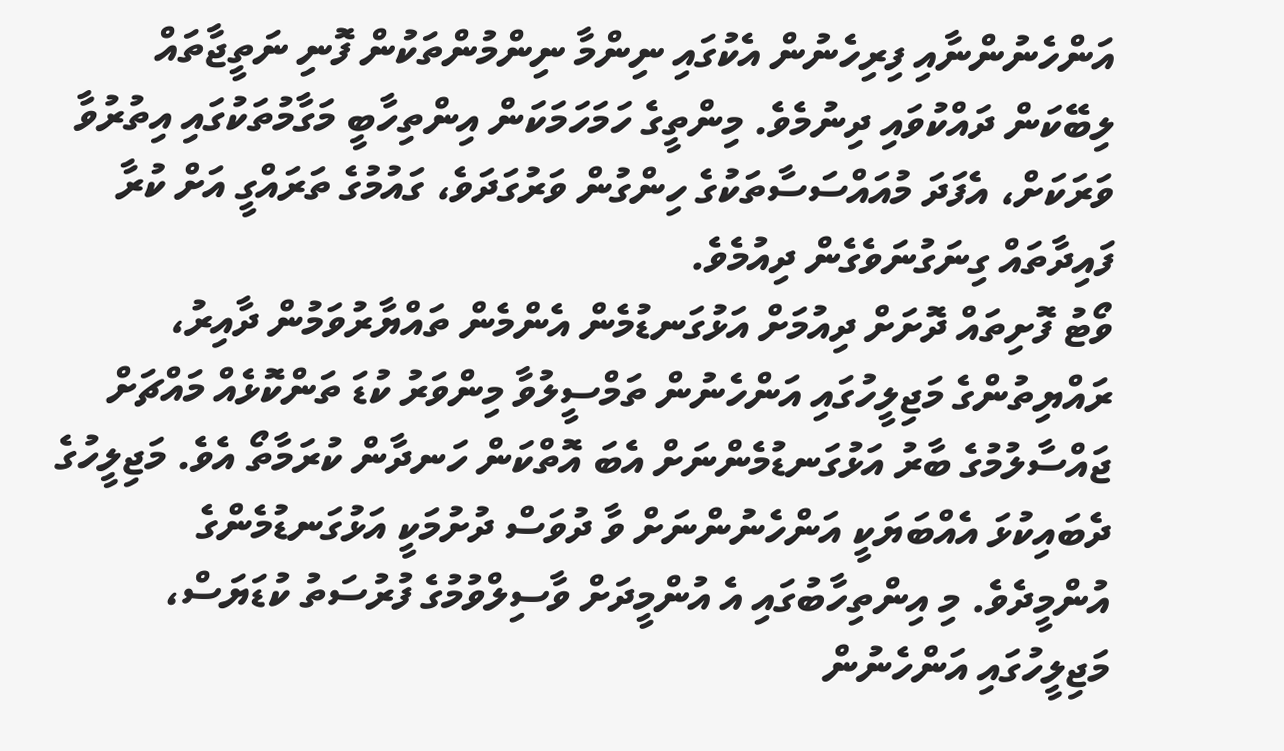އަންހެނުންނާއި ފިރިހެނުން އެކުގައި ނިންމާ ނިންމުންތަކުން ފޮނި ނަތީޖާތައް ލިބޭކަން ދައްކުވައި ދިނުމެވެ. މިންތީގެ ހަމަހަމަކަން އިންތިހާބީ މަގާމުތަކުގައި އިތުރުވާ ވަރަކަށް، އެފަދަ މުއައްސަސާތަކުގެ ހިންގުން ވަރުގަދަވެ، ގައުމުގެ ތަރައްގީ އަށް ކުރާ ފައިދާތައް ގިނަގުނަވެގެން ދިއުމެވެ.
ވޯޓު ފޮށިތައް ދޮށަށް ދިއުމަށް އަޅުގަނޑުމެން އެންމެން ތައްޔާރުވަމުން ދާއިރު، ރައްޔިތުންގެ މަޖިލީހުގައި އަންހެނުން ތަމްސީލުވާ މިންވަރު ކުޑަ ތަންކޮޅެއް މައްޗަށް ޖައްސާލުމުގެ ބާރު އަޅުގަނޑުމެންނަށް އެބަ އޮތްކަން ހަނދާން ކުރަމާތޯ އެވެ. މަޖިލީހުގެ ދެބައިކުޅަ އެއްބަޔަކީ އަންހެނުންނަށް ވާ ދުވަސް ދުށުމަކީ އަޅުގަނޑުމެންގެ އުންމީދެވެ. މި އިންތިހާބުގައި އެ އުންމީދަށް ވާސިލްވުމުގެ ފުރުސަތު ކުޑަޔަސް، މަޖިލީހުގައި އަންހެނުން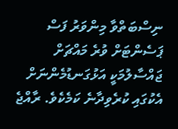ނިސްބަތްވާ މިންވަރު ފަސް ޕަސެންޓަށް ވުރެ މައްޗަށް ޖައްސާލުމަކީ އަޅުގަނޑުމެންނަށް އެކުގައި ކުރެވިދާނެ ކަމެކެވެ. ރާއްޖެ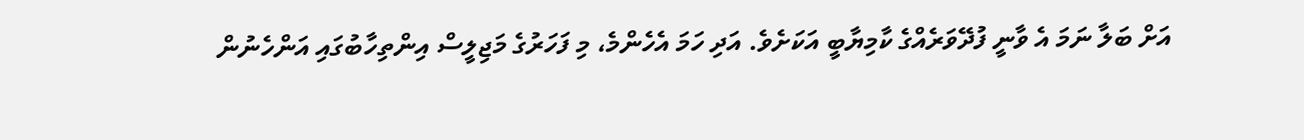އަށް ބަލާ ނަމަ އެ ވާނީ ފުދޭވަރެއްގެ ކާމިޔާބީ އަކަށެވެ. އަދި ހަމަ އެހެންމެ، މި ފަހަރުގެ މަޖިލީސް އިންތިހާބުގައި އަންހެނުން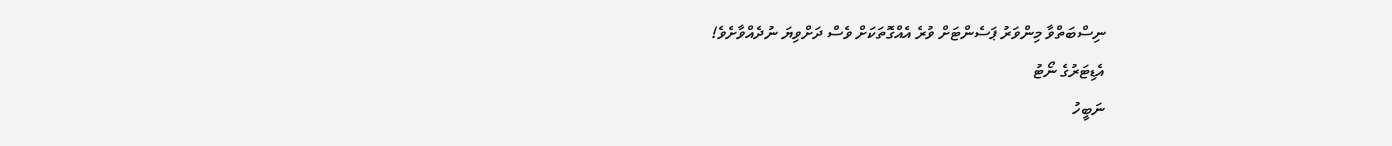ނިސްބަތްވާ މިންވަރު ޕަސެންޓަށް ވުރެ އެއްގޮތަކަށް ވެސް ދަށްވިޔަ ނުދެއްވާށެވެ!
އެޑިޓަރުގެ ނޯޓު
ނަބީހު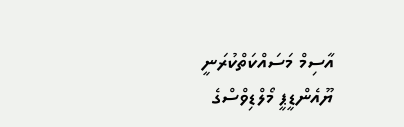އާސިމް މަސައްކަތްކުރަނީ ޔޫއެންޑީޕީ މޯލްޑިވްސްގެ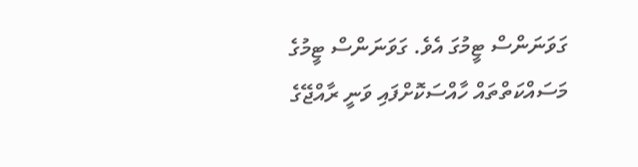ގަވަނަންސް ޓީމުގަ އެވެ. ގަވަނަންސް ޓީމުގެ މަސައްކަތްތައް ހާއްސަކޮށްފައި ވަނީ ރާއްޖޭގެ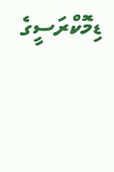ޑިމޮކްރަސީގެ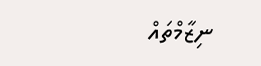ނިޒާމްތައް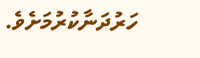ހަރުދަނާކުރުމަށެވެ.